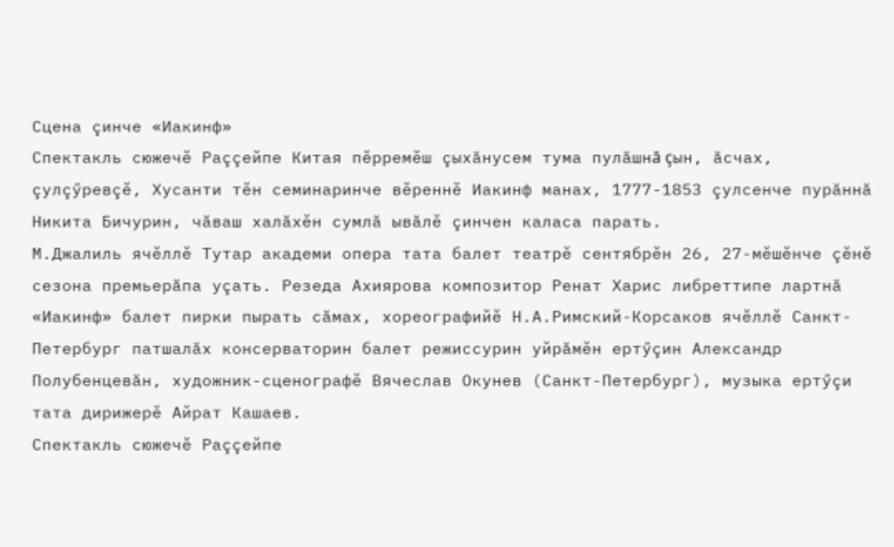Сцена çинче «Иакинф»
Спектакль сюжечӗ Раççейпе Китая пӗрремӗш çыхăнусем тума пулăшнă çын, ăсчах, çулçӳревçӗ, Хусанти тӗн семинаринче вӗреннӗ Иакинф манах, 1777-1853 çулсенче пурăннă Никита Бичурин, чăваш халăхӗн сумлă ывăлӗ çинчен каласа парать.
М.Джалиль ячӗллӗ Тутар академи опера тата балет театрӗ сентябрӗн 26, 27-мӗшӗнче çӗнӗ сезона премьерăпа уçать. Резеда Ахиярова композитор Ренат Харис либреттипе лартнă «Иакинф» балет пирки пырать сăмах, хореографийӗ Н.А.Римский-Корсаков ячӗллӗ Санкт-Петербург патшалăх консерваторин балет режиссурин уйрăмӗн ертӳçин Александр Полубенцевăн, художник-сценографӗ Вячеслав Окунев (Санкт-Петербург), музыка ертӳçи тата дирижерӗ Айрат Кашаев.
Спектакль сюжечӗ Раççейпе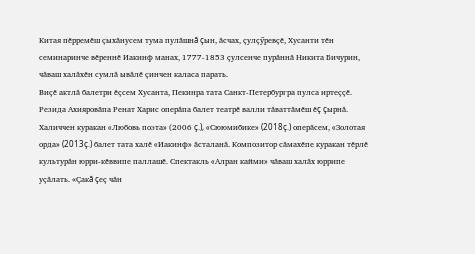Китая пӗрремӗш çыхăнусем тума пулăшнă çын, ăсчах, çулçӳревçӗ, Хусанти тӗн семинаринче вӗреннӗ Иакинф манах, 1777-1853 çулсенче пурăннă Никита Бичурин, чăваш халăхӗн сумлă ывăлӗ çинчен каласа парать.
Виçӗ актлă балетри ӗçсем Хусанта, Пекинра тата Санкт-Петербургра пулса иртеççӗ.
Резида Ахияровăпа Ренат Харис оперăпа балет театрӗ валли тăваттăмӗш ӗç çырнă. Халиччен куракан «Любовь поэта» (2006 ç.), «Сююмибике» (2018ç.) оперăсем, «Золотая орда» (2013ç.) балет тата халӗ «Иакинф» ăсталанă. Композитор сăмахӗпе куракан тӗрлӗ культурăн юрри-кӗввипе паллашӗ. Спектакль «Алран кайми» чăваш халăх юррипе уçăлать. «Çакă çеç чăн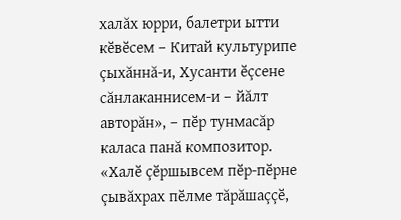халăх юрри, балетри ытти кӗвӗсем – Китай культурипе çыхăннă-и, Хусанти ӗçсене сăнлаканнисем-и – йăлт авторăн», – пӗр тунмасăр каласа панă композитор.
«Халӗ çӗршывсем пӗр-пӗрне çывăхрах пӗлме тăрăшаççӗ,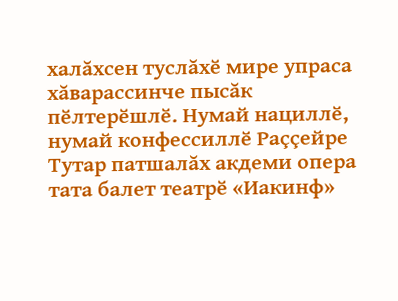халăхсен туслăхӗ мире упраса хăварассинче пысăк пӗлтерӗшлӗ. Нумай нациллӗ, нумай конфессиллӗ Раççейре Тутар патшалăх акдеми опера тата балет театрӗ «Иакинф»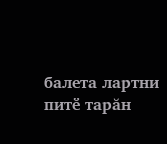балета лартни питӗ тарăн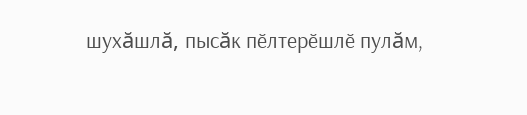шухăшлă, пысăк пӗлтерӗшлӗ пулăм,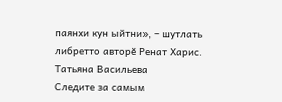паянхи кун ыйтни», – шутлать либретто авторӗ Ренат Харис.
Татьяна Васильева
Следите за самым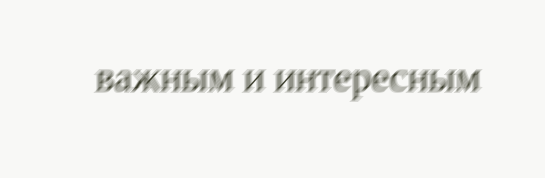важным и интересным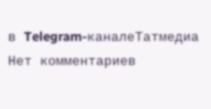в Telegram-каналеТатмедиа
Нет комментариев